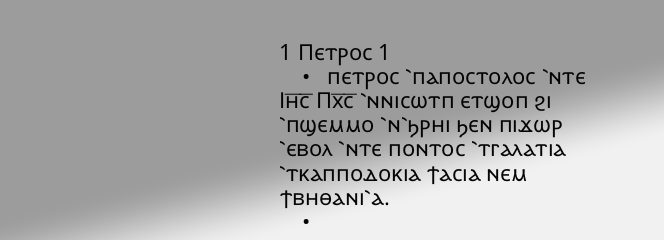1 Ⲡⲉⲧⲣⲟⲥ 1
    •   ⲡⲉⲧⲣⲟⲥ ⳿ⲡⲁⲡⲟⲥⲧⲟⲗⲟⲥ ⳿ⲛⲧⲉ Ⲓⲏ̅ⲥ̅ Ⲡⲭ̅ⲥ̅ ⳿ⲛⲛⲓⲥⲱⲧⲡ ⲉⲧϣⲟⲡ ϩⲓ ⳿ⲡϣⲉⲙⲙⲟ ⳿ⲛ⳿ϧⲣⲏⲓ ϧⲉⲛ ⲡⲓϫⲱⲣ ⳿ⲉⲃⲟⲗ ⳿ⲛⲧⲉ ⲡⲟⲛⲧⲟⲥ ⳿ⲧⲅⲁⲗⲁⲧⲓⲁ ⳿ⲧⲕⲁⲡⲡⲟⲇⲟⲕⲓⲁ ϯⲁⲥⲓⲁ ⲛⲉⲙ ϯⲃⲏⲑⲁⲛⲓ⳿ⲁ.
    •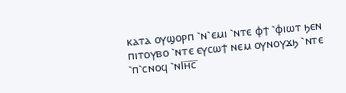ⲕⲁⲧⲁ ⲟⲩϣⲟⲣⲡ ⳿ⲛ⳿ⲉⲙⲓ ⳿ⲛⲧⲉ ⲫϯ ⳿ⲫⲓⲱⲧ ϧⲉⲛ ⲡⲓⲧⲟⲩⲃⲟ ⳿ⲛⲧⲉ ⲉⲩⲥⲱϯ ⲛⲉⲙ ⲟⲩⲛⲟⲩϫϧ ⳿ⲛⲧⲉ ⳿ⲡ⳿ⲥⲛⲟϥ ⳿ⲛⲒⲏ̅ⲥ̅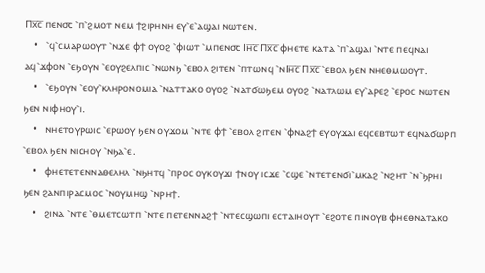Ⲡⲭ̅ⲥ̅ ⲡⲉⲛ⳪ ⳿ⲡ⳿ϩⲙⲟⲧ ⲛⲉⲙ ϯϩⲓⲣⲏⲛⲏ ⲉⲩ⳿ⲉ⳿ⲁϣⲁⲓ ⲛⲱⲧⲉⲛ.
    •   ⳿ϥ⳿ⲥⲙⲁⲣⲱⲟⲩⲧ ⳿ⲛϫⲉ ⲫϯ ⲟⲩⲟϩ ⳿ⲫⲓⲱⲧ ⳿ⲙⲡⲉⲛ⳪ Ⲓⲏ̅ⲥ̅ Ⲡⲭ̅ⲥ̅ ⲫⲏⲉⲧⲉ ⲕⲁⲧⲁ ⳿ⲡ⳿ⲁϣⲁⲓ ⳿ⲛⲧⲉ ⲡⲉϥⲛⲁⲓ ⲁϥ⳿ϫⲫⲟⲛ ⳿ⲉϧⲟⲩⲛ ⳿ⲉⲟⲩϩⲉⲗⲡⲓⲥ ⳿ⲛⲱⲛϧ ⳿ⲉⲃⲟⲗ ϩⲓⲧⲉⲛ ⳿ⲡⲧⲱⲛϥ ⳿ⲛⲒⲏ̅ⲥ̅ Ⲡⲭ̅ⲥ̅ ⳿ⲉⲃⲟⲗ ϧⲉⲛ ⲛⲏⲉⲑⲙⲱⲟⲩⲧ.
    •   ⳿ⲉϧⲟⲩⲛ ⳿ⲉⲟⲩ⳿ⲕⲗⲏⲣⲟⲛⲟⲙⲓⲁ ⳿ⲛⲁⲧⲧⲁⲕⲟ ⲟⲩⲟϩ ⳿ⲛⲁⲧϭⲱϧⲉⲙ ⲟⲩⲟϩ ⳿ⲛⲁⲧⲗⲱⲙ ⲉⲩ⳿ⲁⲣⲉϩ ⳿ⲉⲣⲟⲥ ⲛⲱⲧⲉⲛ ϧⲉⲛ ⲛⲓⲫⲏⲟⲩ⳿ⲓ.
    •   ⲛⲏⲉⲧⲟⲩⲣⲱⲓⲥ ⳿ⲉⲣⲱⲟⲩ ϧⲉⲛ ⲟⲩϫⲟⲙ ⳿ⲛⲧⲉ ⲫϯ ⳿ⲉⲃⲟⲗ ϩⲓⲧⲉⲛ ⳿ⲫⲛⲁϩϯ ⲉⲩⲟⲩϫⲁⲓ ⲉϥⲥⲉⲃⲧⲱⲧ ⲉϥⲛⲁϭⲱⲣⲡ ⳿ⲉⲃⲟⲗ ϧⲉⲛ ⲛⲓⲥⲏⲟⲩ ⳿ⲛϧⲁ⳿ⲉ.
    •   ⲫⲏⲉⲧⲉⲧⲉⲛⲛⲁⲑⲉⲗⲏⲗ ⳿ⲛϧⲏⲧϥ ⳿ⲡⲣⲟⲥ ⲟⲩⲕⲟⲩϫⲓ ϯⲛⲟⲩ ⲓⲥϫⲉ ⳿ⲥϣⲉ ⳿ⲛⲧⲉⲧⲉⲛϭⲓ⳿ⲙⲕⲁϩ ⳿ⲛϩⲏⲧ ⳿ⲛ⳿ϧⲣⲏⲓ ϧⲉⲛ ϩⲁⲛⲡⲓⲣⲁⲥⲙⲟⲥ ⳿ⲛⲟⲩⲙⲏϣ ⳿ⲛⲣⲏϯ.
    •   ϩⲓⲛⲁ ⳿ⲛⲧⲉ ⳿ⲑⲙⲉⲧⲥⲱⲧⲡ ⳿ⲛⲧⲉ ⲡⲉⲧⲉⲛⲛⲁϩϯ ⳿ⲛⲧⲉⲥϣⲱⲡⲓ ⲉⲥⲧⲁⲓⲏⲟⲩⲧ ⳿ⲉϩⲟⲧⲉ ⲡⲓⲛⲟⲩⲃ ⲫⲏⲉⲑⲛⲁⲧⲁⲕⲟ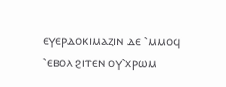ⲉⲩⲉⲣⲇⲟⲕⲓⲙⲁⲍⲓⲛ ⲇⲉ ⳿ⲙⲙⲟϥ ⳿ⲉⲃⲟⲗ ϩⲓⲧⲉⲛ ⲟⲩ⳿ⲭⲣⲱⲙ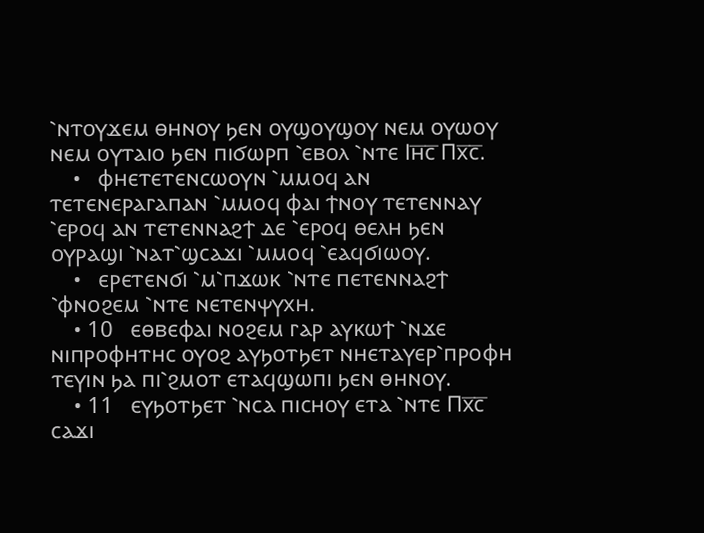⳿ⲛⲧⲟⲩϫⲉⲙ ⲑⲏⲛⲟⲩ ϧⲉⲛ ⲟⲩϣⲟⲩϣⲟⲩ ⲛⲉⲙ ⲟⲩⲱⲟⲩ ⲛⲉⲙ ⲟⲩⲧⲁⲓⲟ ϧⲉⲛ ⲡⲓϭⲱⲣⲡ ⳿ⲉⲃⲟⲗ ⳿ⲛⲧⲉ Ⲓⲏ̅ⲥ̅ Ⲡⲭ̅ⲥ̅.
    •   ⲫⲏⲉⲧⲉⲧⲉⲛⲥⲱⲟⲩⲛ ⳿ⲙⲙⲟϥ ⲁⲛ ⲧⲉⲧⲉⲛⲉⲣⲁⲅⲁⲡⲁⲛ ⳿ⲙⲙⲟϥ ⲫⲁⲓ ϯⲛⲟⲩ ⲧⲉⲧⲉⲛⲛⲁⲩ ⳿ⲉⲣⲟϥ ⲁⲛ ⲧⲉⲧⲉⲛⲛⲁϩϯ ⲇⲉ ⳿ⲉⲣⲟϥ ⲑⲉⲗⲏ ϧⲉⲛ ⲟⲩⲣⲁϣⲓ ⳿ⲛⲁⲧ⳿ϣⲥⲁϫⲓ ⳿ⲙⲙⲟϥ ⳿ⲉⲁϥϭⲓⲱⲟⲩ.
    •   ⲉⲣⲉⲧⲉⲛϭⲓ ⳿ⲙ⳿ⲡϫⲱⲕ ⳿ⲛⲧⲉ ⲡⲉⲧⲉⲛⲛⲁϩϯ ⳿ⲫⲛⲟϩⲉⲙ ⳿ⲛⲧⲉ ⲛⲉⲧⲉⲛⲯⲩⲭⲏ.
    • 10   ⲉⲑⲃⲉⲫⲁⲓ ⲛⲟϩⲉⲙ ⲅⲁⲣ ⲁⲩⲕⲱϯ ⳿ⲛϫⲉ ⲛⲓⲡⲣⲟⲫⲏⲧⲏⲥ ⲟⲩⲟϩ ⲁⲩϧⲟⲧϧⲉⲧ ⲛⲏⲉⲧⲁⲩⲉⲣ⳿ⲡⲣⲟⲫⲏ ⲧⲉⲩⲓⲛ ϧⲁ ⲡⲓ⳿ϩⲙⲟⲧ ⲉⲧⲁϥϣⲱⲡⲓ ϧⲉⲛ ⲑⲏⲛⲟⲩ.
    • 11   ⲉⲩϧⲟⲧϧⲉⲧ ⳿ⲛⲥⲁ ⲡⲓⲥⲏⲟⲩ ⲉⲧⲁ ⳿ⲛⲧⲉ Ⲡⲭ̅ⲥ̅ ⲥⲁϫⲓ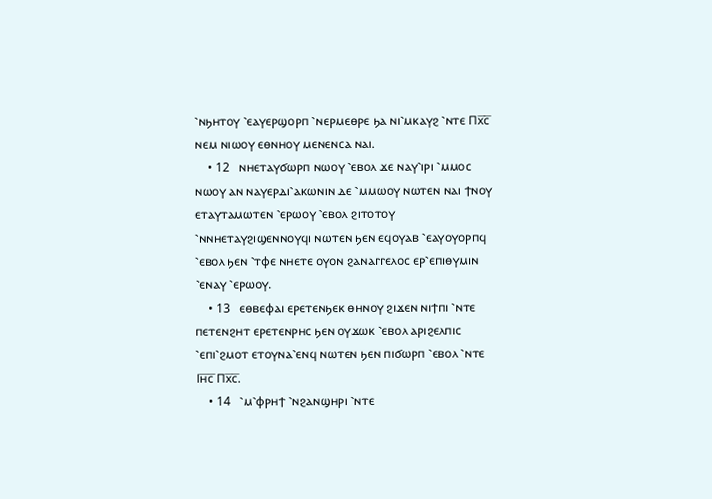⳿ⲛϧⲏⲧⲟⲩ ⳿ⲉⲁⲩⲉⲣϣⲟⲣⲡ ⳿ⲛⲉⲣⲙⲉⲑⲣⲉ ϧⲁ ⲛⲓ⳿ⲙⲕⲁⲩϩ ⳿ⲛⲧⲉ Ⲡⲭ̅ⲥ̅ ⲛⲉⲙ ⲛⲓⲱⲟⲩ ⲉⲑⲛⲏⲟⲩ ⲙⲉⲛⲉⲛⲥⲁ ⲛⲁⲓ.
    • 12   ⲛⲏⲉⲧⲁⲩϭⲱⲣⲡ ⲛⲱⲟⲩ ⳿ⲉⲃⲟⲗ ϫⲉ ⲛⲁⲩ⳿ⲓⲣⲓ ⳿ⲙⲙⲟⲥ ⲛⲱⲟⲩ ⲁⲛ ⲛⲁⲩⲉⲣⲇⲓ⳿ⲁⲕⲱⲛⲓⲛ ⲇⲉ ⳿ⲙⲙⲱⲟⲩ ⲛⲱⲧⲉⲛ ⲛⲁⲓ ϯⲛⲟⲩ ⲉⲧⲁⲩⲧⲁⲙⲱⲧⲉⲛ ⳿ⲉⲣⲱⲟⲩ ⳿ⲉⲃⲟⲗ ϩⲓⲧⲟⲧⲟⲩ ⳿ⲛⲛⲏⲉⲧⲁⲩϩⲓϣⲉⲛⲛⲟⲩϥⲓ ⲛⲱⲧⲉⲛ ϧⲉⲛ ⲉϥⲟⲩⲁⲃ ⳿ⲉⲁⲩⲟⲩⲟⲣⲡϥ ⳿ⲉⲃⲟⲗ ϧⲉⲛ ⳿ⲧⲫⲉ ⲛⲏⲉⲧⲉ ⲟⲩⲟⲛ ϩⲁⲛⲁⲅⲅⲉⲗⲟⲥ ⲉⲣ⳿ⲉⲡⲓⲑⲩⲙⲓⲛ ⳿ⲉⲛⲁⲩ ⳿ⲉⲣⲱⲟⲩ.
    • 13   ⲉⲑⲃⲉⲫⲁⲓ ⲉⲣⲉⲧⲉⲛϧⲉⲕ ⲑⲏⲛⲟⲩ ϩⲓϫⲉⲛ ⲛⲓϯⲡⲓ ⳿ⲛⲧⲉ ⲡⲉⲧⲉⲛϩⲏⲧ ⲉⲣⲉⲧⲉⲛⲣⲏⲥ ϧⲉⲛ ⲟⲩϫⲱⲕ ⳿ⲉⲃⲟⲗ ⲁⲣⲓϩⲉⲗⲡⲓⲥ ⳿ⲉⲡⲓ⳿ϩⲙⲟⲧ ⲉⲧⲟⲩⲛⲁ⳿ⲉⲛϥ ⲛⲱⲧⲉⲛ ϧⲉⲛ ⲡⲓϭⲱⲣⲡ ⳿ⲉⲃⲟⲗ ⳿ⲛⲧⲉ Ⲓⲏ̅ⲥ̅ Ⲡⲭ̅ⲥ̅.
    • 14   ⳿ⲙ⳿ⲫⲣⲏϯ ⳿ⲛϩⲁⲛϣⲏⲣⲓ ⳿ⲛⲧⲉ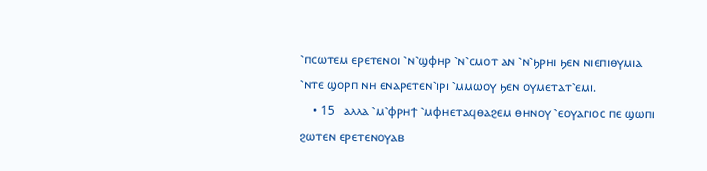⳿ⲡⲥⲱⲧⲉⲙ ⲉⲣⲉⲧⲉⲛⲟⲓ ⳿ⲛ⳿ϣⲫⲏⲣ ⳿ⲛ⳿ⲥⲙⲟⲧ ⲁⲛ ⳿ⲛ⳿ϧⲣⲏⲓ ϧⲉⲛ ⲛⲓⲉⲡⲓⲑⲩⲙⲓⲁ ⳿ⲛⲧⲉ ϣⲟⲣⲡ ⲛⲏ ⲉⲛⲁⲣⲉⲧⲉⲛ⳿ⲓⲣⲓ ⳿ⲙⲙⲱⲟⲩ ϧⲉⲛ ⲟⲩⲙⲉⲧⲁⲧ⳿ⲉⲙⲓ.
    • 15   ⲁⲗⲗⲁ ⳿ⲙ⳿ⲫⲣⲏϯ ⳿ⲙⲫⲏⲉⲧⲁϥⲑⲁϩⲉⲙ ⲑⲏⲛⲟⲩ ⳿ⲉⲟⲩⲁⲅⲓⲟⲥ ⲡⲉ ϣⲱⲡⲓ ϩⲱⲧⲉⲛ ⲉⲣⲉⲧⲉⲛⲟⲩⲁⲃ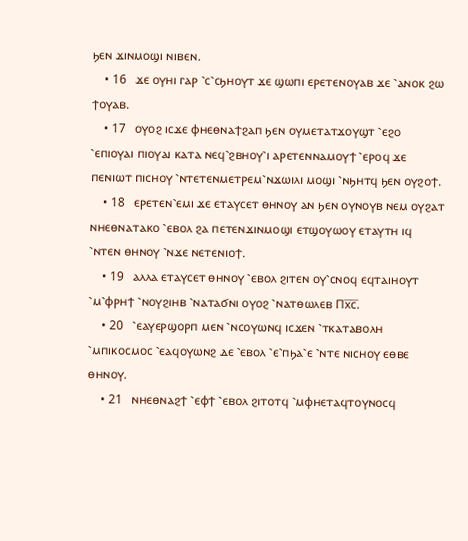ϧⲉⲛ ϫⲓⲛⲙⲟϣⲓ ⲛⲓⲃⲉⲛ.
    • 16   ϫⲉ ⲟⲩⲏⲓ ⲅⲁⲣ ⳿ⲥ⳿ⲥϧⲏⲟⲩⲧ ϫⲉ ϣⲱⲡⲓ ⲉⲣⲉⲧⲉⲛⲟⲩⲁⲃ ϫⲉ ⳿ⲁⲛⲟⲕ ϩⲱ ϯⲟⲩⲁⲃ.
    • 17   ⲟⲩⲟϩ ⲓⲥϫⲉ ⲫⲏⲉⲑⲛⲁϯϩⲁⲡ ϧⲉⲛ ⲟⲩⲙⲉⲧⲁⲧϫⲟⲩϣⲧ ⳿ⲉϩⲟ ⳿ⲉⲡⲓⲟⲩⲁⲓ ⲡⲓⲟⲩⲁⲓ ⲕⲁⲧⲁ ⲛⲉϥ⳿ϩⲃⲏⲟⲩ⳿ⲓ ⲁⲣⲉⲧⲉⲛⲛⲁⲙⲟⲩϯ ⳿ⲉⲣⲟϥ ϫⲉ ⲡⲉⲛⲓⲱⲧ ⲡⲓⲥⲏⲟⲩ ⳿ⲛⲧⲉⲧⲉⲛⲙⲉⲧⲣⲉⲙ⳿ⲛϫⲱⲓⲗⲓ ⲙⲟϣⲓ ⳿ⲛϧⲏⲧϥ ϧⲉⲛ ⲟⲩϩⲟϯ.
    • 18   ⲉⲣⲉⲧⲉⲛ⳿ⲉⲙⲓ ϫⲉ ⲉⲧⲁⲩⲥⲉⲧ ⲑⲏⲛⲟⲩ ⲁⲛ ϧⲉⲛ ⲟⲩⲛⲟⲩⲃ ⲛⲉⲙ ⲟⲩϩⲁⲧ ⲛⲏⲉⲑⲛⲁⲧⲁⲕⲟ ⳿ⲉⲃⲟⲗ ϩⲁ ⲡⲉⲧⲉⲛϫⲓⲛⲙⲟϣⲓ ⲉⲧϣⲟⲩⲱⲟⲩ ⲉⲧⲁⲩⲧⲏ ⲓϥ ⳿ⲛⲧⲉⲛ ⲑⲏⲛⲟⲩ ⳿ⲛϫⲉ ⲛⲉⲧⲉⲛⲓⲟϯ.
    • 19   ⲁⲗⲗⲁ ⲉⲧⲁⲩⲥⲉⲧ ⲑⲏⲛⲟⲩ ⳿ⲉⲃⲟⲗ ϩⲓⲧⲉⲛ ⲟⲩ⳿ⲥⲛⲟϥ ⲉϥⲧⲁⲓⲏⲟⲩⲧ ⳿ⲙ⳿ⲫⲣⲏϯ ⳿ⲛⲟⲩϩⲓⲏⲃ ⳿ⲛⲁⲧⲁϭⲛⲓ ⲟⲩⲟϩ ⳿ⲛⲁⲧⲑⲱⲗⲉⲃ Ⲡⲭ̅ⲥ̅.
    • 20   ⳿ⲉⲁⲩⲉⲣϣⲟⲣⲡ ⲙⲉⲛ ⳿ⲛⲥⲟⲩⲱⲛϥ ⲓⲥϫⲉⲛ ⳿ⲧⲕⲁⲧⲁⲃⲟⲗⲏ ⳿ⲙⲡⲓⲕⲟⲥⲙⲟⲥ ⳿ⲉⲁϥⲟⲩⲱⲛϩ ⲇⲉ ⳿ⲉⲃⲟⲗ ⳿ⲉ⳿ⲡϧⲁ⳿ⲉ ⳿ⲛⲧⲉ ⲛⲓⲥⲏⲟⲩ ⲉⲑⲃⲉ ⲑⲏⲛⲟⲩ.
    • 21   ⲛⲏⲉⲑⲛⲁϩϯ ⳿ⲉⲫϯ ⳿ⲉⲃⲟⲗ ϩⲓⲧⲟⲧϥ ⳿ⲙⲫⲏⲉⲧⲁϥⲧⲟⲩⲛⲟⲥϥ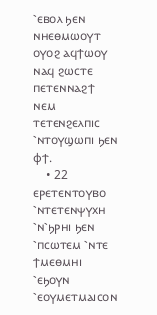⳿ⲉⲃⲟⲗ ϧⲉⲛ ⲛⲏⲉⲑⲙⲱⲟⲩⲧ ⲟⲩⲟϩ ⲁϥϯⲱⲟⲩ ⲛⲁϥ ϩⲱⲥⲧⲉ ⲡⲉⲧⲉⲛⲛⲁϩϯ ⲛⲉⲙ ⲧⲉⲧⲉⲛϩⲉⲗⲡⲓⲥ ⳿ⲛⲧⲟⲩϣⲱⲡⲓ ϧⲉⲛ ⲫϯ.
    • 22   ⲉⲣⲉⲧⲉⲛⲧⲟⲩⲃⲟ ⳿ⲛⲧⲉⲧⲉⲛⲯⲩⲭⲏ ⳿ⲛ⳿ϧⲣⲏⲓ ϧⲉⲛ ⳿ⲡⲥⲱⲧⲉⲙ ⳿ⲛⲧⲉ ϯⲙⲉⲑⲙⲏⲓ ⳿ⲉϧⲟⲩⲛ ⳿ⲉⲟⲩⲙⲉⲧⲙⲁⲓⲥⲟⲛ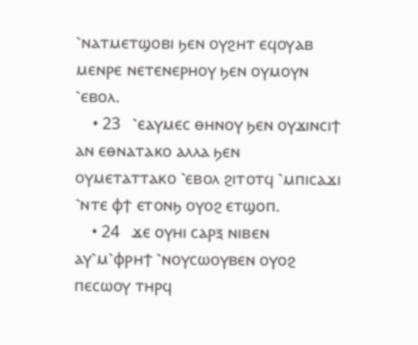⳿ⲛⲁⲧⲙⲉⲧϣⲟⲃⲓ ϧⲉⲛ ⲟⲩϩⲏⲧ ⲉϥⲟⲩⲁⲃ ⲙⲉⲛⲣⲉ ⲛⲉⲧⲉⲛⲉⲣⲏⲟⲩ ϧⲉⲛ ⲟⲩⲙⲟⲩⲛ ⳿ⲉⲃⲟⲗ.
    • 23   ⳿ⲉⲁⲩⲙⲉⲥ ⲑⲏⲛⲟⲩ ϧⲉⲛ ⲟⲩϫⲓⲛⲥⲓϯ ⲁⲛ ⲉⲑⲛⲁⲧⲁⲕⲟ ⲁⲗⲗⲁ ϧⲉⲛ ⲟⲩⲙⲉⲧⲁⲧⲧⲁⲕⲟ ⳿ⲉⲃⲟⲗ ϩⲓⲧⲟⲧϥ ⳿ⲙⲡⲓⲥⲁϫⲓ ⳿ⲛⲧⲉ ⲫϯ ⲉⲧⲟⲛϧ ⲟⲩⲟϩ ⲉⲧϣⲟⲡ.
    • 24   ϫⲉ ⲟⲩⲏⲓ ⲥⲁⲣⲝ ⲛⲓⲃⲉⲛ ⲁⲩ⳿ⲙ⳿ⲫⲣⲏϯ ⳿ⲛⲟⲩⲥⲱⲟⲩⲃⲉⲛ ⲟⲩⲟϩ ⲡⲉⲥⲱⲟⲩ ⲧⲏⲣϥ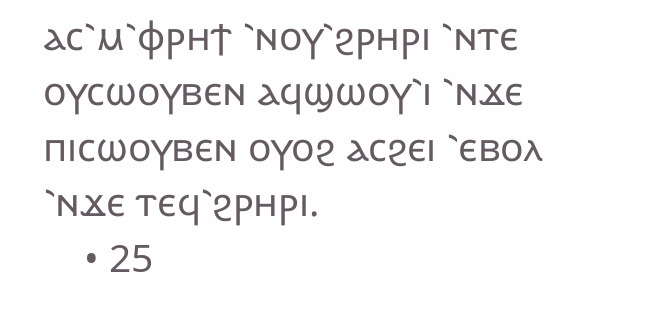ⲁⲥ⳿ⲙ⳿ⲫⲣⲏϯ ⳿ⲛⲟⲩ⳿ϩⲣⲏⲣⲓ ⳿ⲛⲧⲉ ⲟⲩⲥⲱⲟⲩⲃⲉⲛ ⲁϥϣⲱⲟⲩ⳿ⲓ ⳿ⲛϫⲉ ⲡⲓⲥⲱⲟⲩⲃⲉⲛ ⲟⲩⲟϩ ⲁⲥϩⲉⲓ ⳿ⲉⲃⲟⲗ ⳿ⲛϫⲉ ⲧⲉϥ⳿ϩⲣⲏⲣⲓ.
    • 25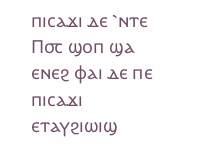ⲡⲓⲥⲁϫⲓ ⲇⲉ ⳿ⲛⲧⲉ Ⲡ⳪ ϣⲟⲡ ϣⲁ ⲉⲛⲉϩ ⲫⲁⲓ ⲇⲉ ⲡⲉ ⲡⲓⲥⲁϫⲓ ⲉⲧⲁⲩϩⲓⲱⲓϣ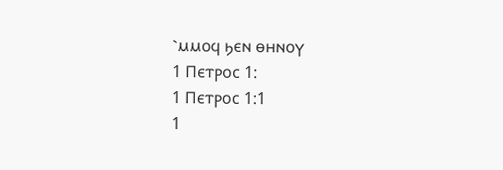⳿ⲙⲙⲟϥ ϧⲉⲛ ⲑⲏⲛⲟⲩ
1 Ⲡⲉⲧⲣⲟⲥ 1:
1 Ⲡⲉⲧⲣⲟⲥ 1:1
1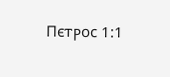Ⲡⲉⲧⲣⲟⲥ 1:1